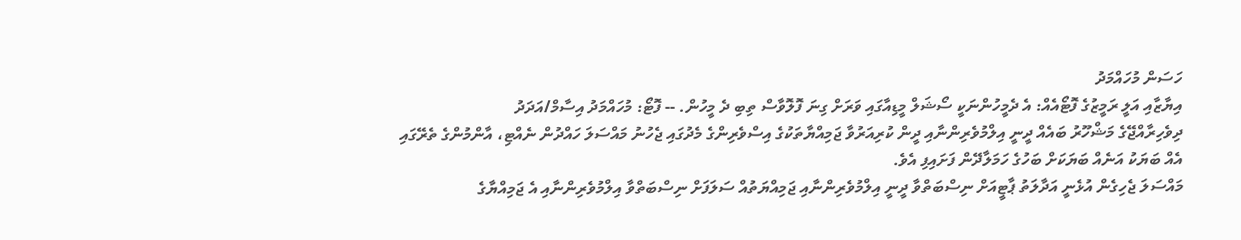ހަސަން މުހައްމަދު
އިޔާޒާއި އަލީ ރަމީޒުގެ ފޮޓޯއެއް: އެ ދެމީހުންނަކީ ސޯޝަލް މީޑިއާގައި ވަރަށް ގިނަ ފޮލޮވާސް ތިބި ދެ މީހުން. -- ފޮޓޯ: މުހައްމަދު އިސާމް/އަދަދު
ދިވެހިރާއްޖޭގެ މަޝްހޫރު ބައެއް ދީނީ އިލްމުވެރިންނާއި ދީން ކުރިއަރުވާ ޖަމިއްޔާތަކުގެ އިސްވެރިންގެ މެދުގައި ޖެހުނު މައްސަލަ ހައްދުން ނެއްޓި، އާންމުންގެ ތެރޭގައި އެއް ބަޔަކު އަނެއް ބަޔަކަށް ބަހުގެ ހަމަލާދޭން ފަށައިފި އެވެ.
މައްސަލަ ޖެހިގެން އުޅެނީ އަދާލަތު ޕާޓީއަށް ނިސްބަތްވާ ދީނީ އިލްމުވެރިންނާއި ޖަމިއްޔަތުއް ސަލަފަށް ނިސްބަތްވާ އިލްމުވެރިންނާއި އެ ޖަމިއްޔާގެ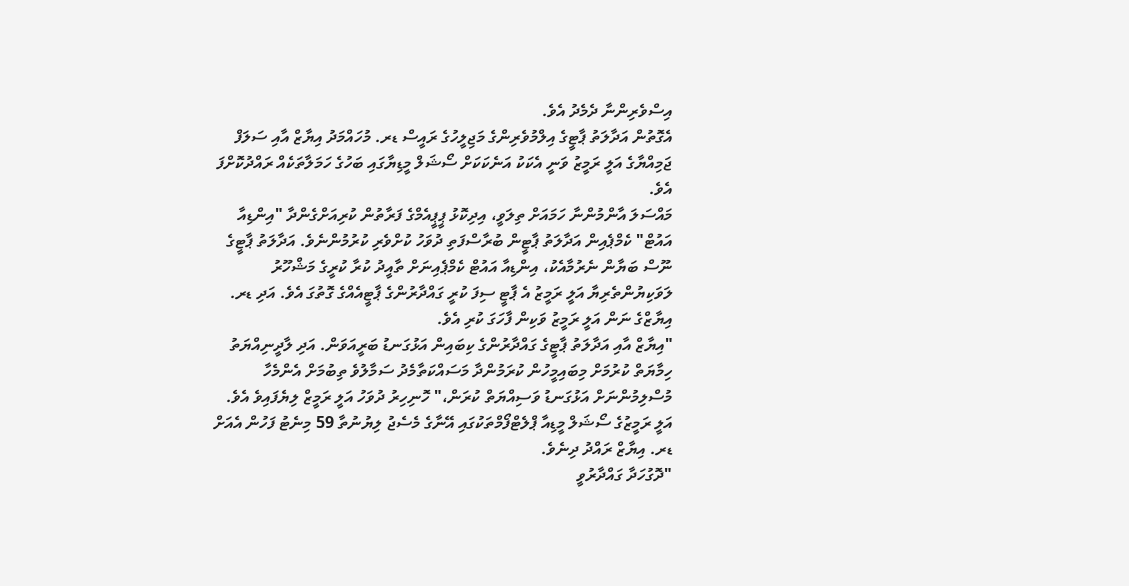އިސްވެރިންނާ ދެމެދު އެވެ.
އެގޮތުން އަދާލަތު ޕާޓީގެ އިލްމުވެރިންގެ މަޖިލީހުގެ ރައީސް ޑރ. މުހައްމަދު އިޔާޒް އާއި ސަލަފް ޖަމިއްޔާގެ އަލީ ރަމީޒު ވަނީ އެކަކު އަނެކަކަށް ސޯޝަލް މީޑިޔާގައި ބަހުގެ ހަމަލާތަކެއް ރައްދުކޮށްފަ އެވެ.
މައްސަލަ އާންމުންނާ ހަމައަށް ތިލަވީ، އިދިކޮޅު ޕީޕީއެމްގެ ފަރާތުން ކުރިއަށްގެންދާ "އިންޑިއާ އައުޓް" ކެމްޕެއިން އަދާލަތު ޕާޓީން ބުރާސްފަތި ދުވަހު ކުށްވެރި ކުރުމުންނެވެ. އަދާލަތު ޕާޓީގެ ނޫސް ބަޔާން ނެރުމާއެކު، އިންޑިއާ އައުޓް ކެމްޕެއިނަށް ތާއީދު ކުރާ ކުރީގެ މަޝްހޫރު ލަވަކިޔުންތެރިޔާ އަލީ ރަމީޒު އެ ޕާޓީ ސިފަ ކުރީ ގައްދާރުންގެ ޕާޓީއެއްގެ ގޮތުގަ އެވެ. އަދި ޑރ. އިޔާޒްގެ ނަން އަލީ ރަމީޒު ވަކިން ފާހަގަ ކުރި އެވެ.
"އިޔާޒް އާއި އަދާލަތު ޕާޓީގެ ގައްދާރުންގެ ކިބައިން އަޅުގަނޑު ބަރީއަވަން. އަދި ލާދީނިއްޔަތު ހިމާޔަތް ކުރުމަށް މިބައިމީހުން ކުރަމުންދާ މަސައްކަތާމެދު ސަމާލުވެ ތިބުމަށް އެންމެހާ މުސްލިމުންނަށް އަޅުގަނޑު ވަސިއްޔަތް ކުރަން،" ހޮނިހިރު ދުވަހު އަލީ ރަމީޒް ލިޔެފައިވެ އެވެ.
އަލީ ރަމީޒުގެ ސޯޝަލް މީޑިއާ ޕްލެޓްފޯމްތަކުގައި އޭނާގެ މެސެޖު ލިޔުނުތާ 59 މިނެޓު ފަހުން އެއަށް ޑރ. އިޔާޒް ރައްދު ދިނެވެ.
"ދޮގުހަދާ ގައްދާރުވީ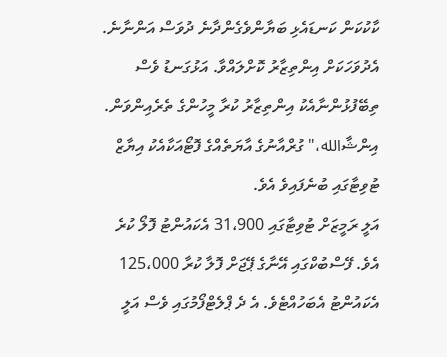ކާކުކަން ކަނޑައެޅި ބަޔާންވެގެންދާނެ ދުވަސް އަންނާނެ. އެދުވަހަކަށް އިންތިޒާރު ކޮށްލައްވާ. އަޅުގަނޑު ވެސް ތިބޭފުޅުންނާއެކު އިންތިޒާރު ކުރާ މީހުންގެ ތެރެއިންވަން. އިންޝާالله،" ގުރްއާނުގެ އާޔަތެއްގެ ފޮޓޯއަކާއެކު އިޔާޒް ޓުވިޓާގައި ބުނެފައިވެ އެވެ.
އަލީ ރަމީޒަށް ޓުވިޓާގައި 31،900 އެކައުންޓު ފޮލޯ ކުރެ އެވެ. ފޭސްބުކްގައި އޭނާގެ ޕޭޖަށް ފޮލާ ކުރާ 125،000 އެކައުންޓު އެބަހުއްޓެވެ. އެ ދެ ޕްލެޓްފޯމުގައި ވެސް އަލީ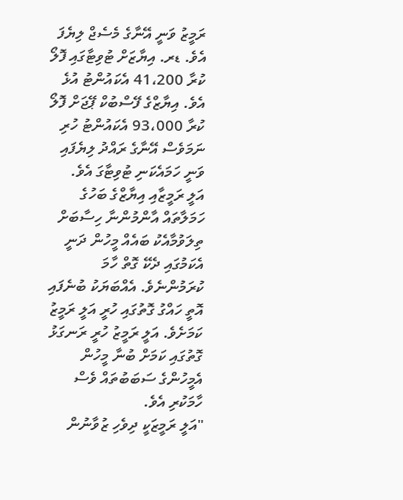ރަމީޒު ވަނީ އޭނާގެ މެސެޖް ލިޔެފަ އެވެ. ޑރ. އިޔާޒަށް ޓުވިޓާގައި ފޮލޯ ކުރާ 41،200 އެކައުންޓު އުޅެ އެވެ. އިޔާޒްގެ ފޭސްބުކް ޕޭޖަށް ފޮލޯ ކުރާ 93،000 އެކައުންޓު ހުރި ނަމަވެސް އޭނާގެ ރައްދު ލިޔެފައި ވަނީ ހަމައެކަނި ޓުވިޓާގަ އެވެ.
އަލީ ރަމީޒާއި އިޔާޒްގެ ބަހުގެ ހަމަލާތައް އާންމުންނާ ހިސާބަށް ތިލަވުމާއެކު ބައެއް މީހުން ދަނީ އެކަމުގައި ދެކޭ ގޮތް ހާމަ ކުރަމުންނެވެ. އެއްބަޔަކު ބުނެފައި އޮތީ ހައްގު ގޮތުގައި ހުރީ އަލީ ރަމީޒު ކަމަށެވެ. އަލީ ރަމީޒު ހުރީ ރަނގަޅު ގޮތުގައި ކަމަށް ބުނާ މީހުން އެމީހުންގެ ސަބަބުތައް ވެސް ހާމަކުރި އެވެ.
"އަލީ ރަމީޒަކީ ދިވެހި ޒުވާނުން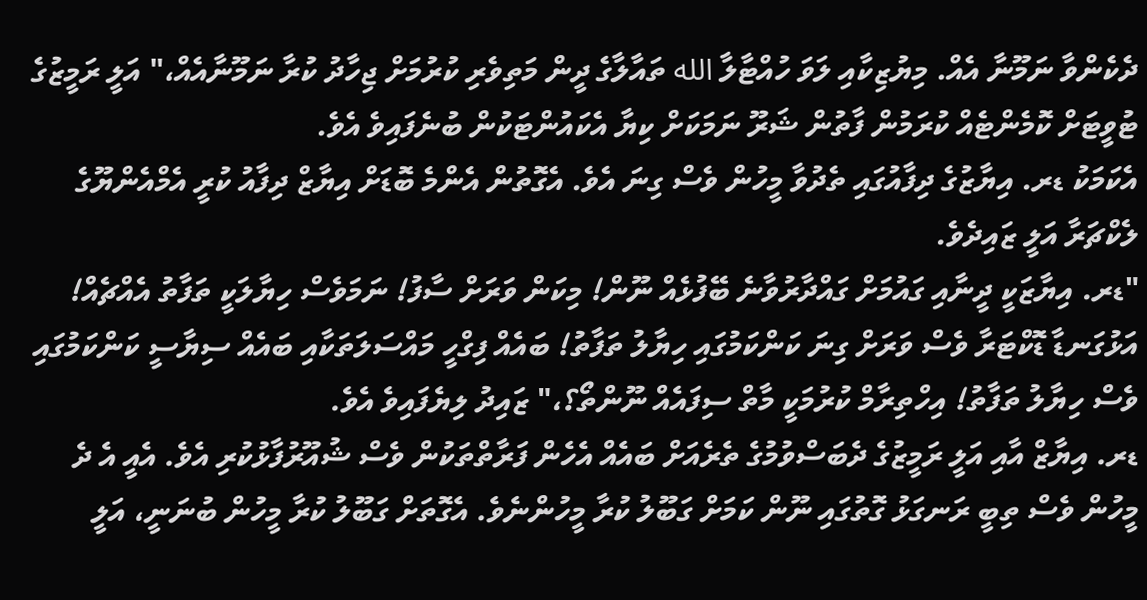ދެކެންވާ ނަމޫނާ އެއް. މިޔުޒިކާއި ލަވަ ހުއްޓާލާ الله ތައާލާގެ ދީން މަތިވެރި ކުރުމަށް ޖިހާދު ކުރާ ނަމޫނާއެއް،" އަލީ ރަމީޒުގެ ޓުވީޓަށް ކޮމެންޓެއް ކުރަމުން ފާތުން ޝަރޫ ނަމަކަށް ކިޔާ އެކައުންޓަކުން ބުނެފައިވެ އެވެ.
އެކަމަކު ޑރ. އިޔާޒުގެ ދިފާއުގައި ތެދުވާ މީހުން ވެސް ގިނަ އެވެ. އެގޮތުން އެންމެ ބޮޑަށް އިޔާޒް ދިފާއު ކުރީ އެމްއެންޔޫގެ ލެކްޗަރާ އަލީ ޒައިދެވެ.
"ޑރ. އިޔާޒަކީ ދީނާއި ގައުމަށް ގައްދާރުވާނެ ބޭފުޅެއް ނޫން! މިކަން ވަރަށް ސާފު! ނަމަވެސް ހިޔާލަކީ ތަފާތު އެއްޗެއް! އަޅުގަނޑާ ޑޮކްޓަރާ ވެސް ވަރަށް ގިނަ ކަންކަމުގައި ހިޔާލު ތަފާތު! ބައެއް ފިގްހީ މައްސަލަތަކާއި ބައެއް ސިޔާސީ ކަންކަމުގައި ވެސް ހިޔާލު ތަފާތު! އިހްތިރާމް ކުރުމަކީ މާތް ސިފައެއް ނޫންތޯ؟،" ޒައިދު ލިޔެފައިވެ އެވެ.
ޑރ. އިޔާޒް އާއި އަލީ ރަމީޒުގެ ދެބަސްވުމުގެ ތެރެއަށް ބައެއް އެހެން ފަރާތްތަކުން ވެސް ޝުއޫރުފާޅުކުރި އެވެ. އެއީ އެ ދެ މީހުން ވެސް ތިބީ ރަނގަޅު ގޮތުގައި ނޫން ކަމަށް ގަބޫލު ކުރާ މީހުންނެވެ. އެގޮތަށް ގަބޫލު ކުރާ މީހުން ބުނަނީ، އަލީ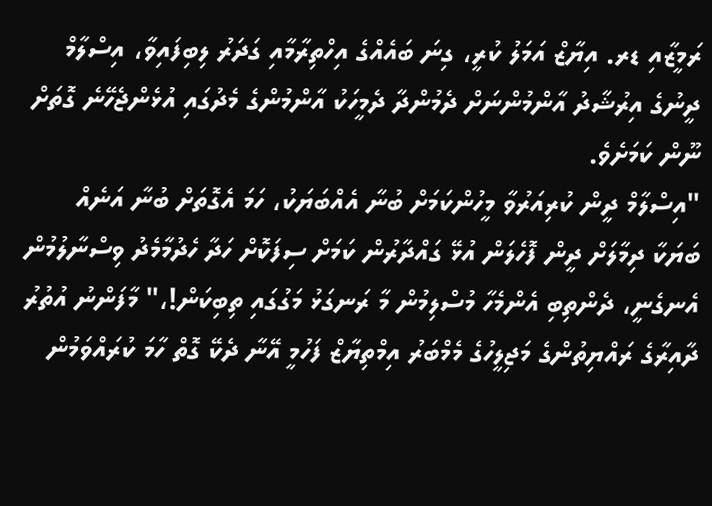ރަމީޒާއި ޑރ. އިޔާޒް އަމަލު ކުރީ، ގިނަ ބައެއްގެ އިހްތިރާމާއި ގަދަރު ލިބިފައިވާ، އިސްލާމް ދީނުގެ އިރުޝާދު އާންމުންނަށް ދެމުންދާ ދެމީހަކު އާންމުންގެ މެދުގައި އުޅެންޖެހޭނެ ގޮތަށް ނޫން ކަމަށެވެ.
"އިސްލާމް ދީން ކުރިއަރުވާ މީހުންކަމަށް ބުނާ އެއްބަޔަކު، ހަމަ އެގޮތަށް ބުނާ އަނެއް ބަޔަކާ ދިމާލަށް ދީން ފޮހެލަން އުޅޭ ގައްދާރުން ކަމަށް ސިފަކޮށް ހަދާ ހެދުމާމެދު ވިސްނާލުމުން އެނގެނީ، ދެންތިބި އެންމެހާ މުސްލިމުން މާ ރަނގަޅު މަގުގައި ތިބިކަން!،" މާފަންނު އުތުރު ދާއިރާގެ ރައްޔިތުންގެ މަޖިލީހުގެ މެމްބަރު އިމްތިޔާޒް ފަހުމީ އޭނާ ދެކޭ ގޮތް ހާމަ ކުރައްވަމުން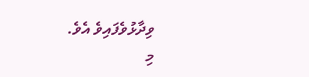ވިދާޅުވެފައިވެ އެވެ.
މި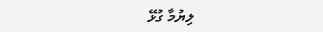ލިޔުމާ ގުޅޭ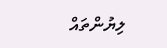ލިޔުންތައް